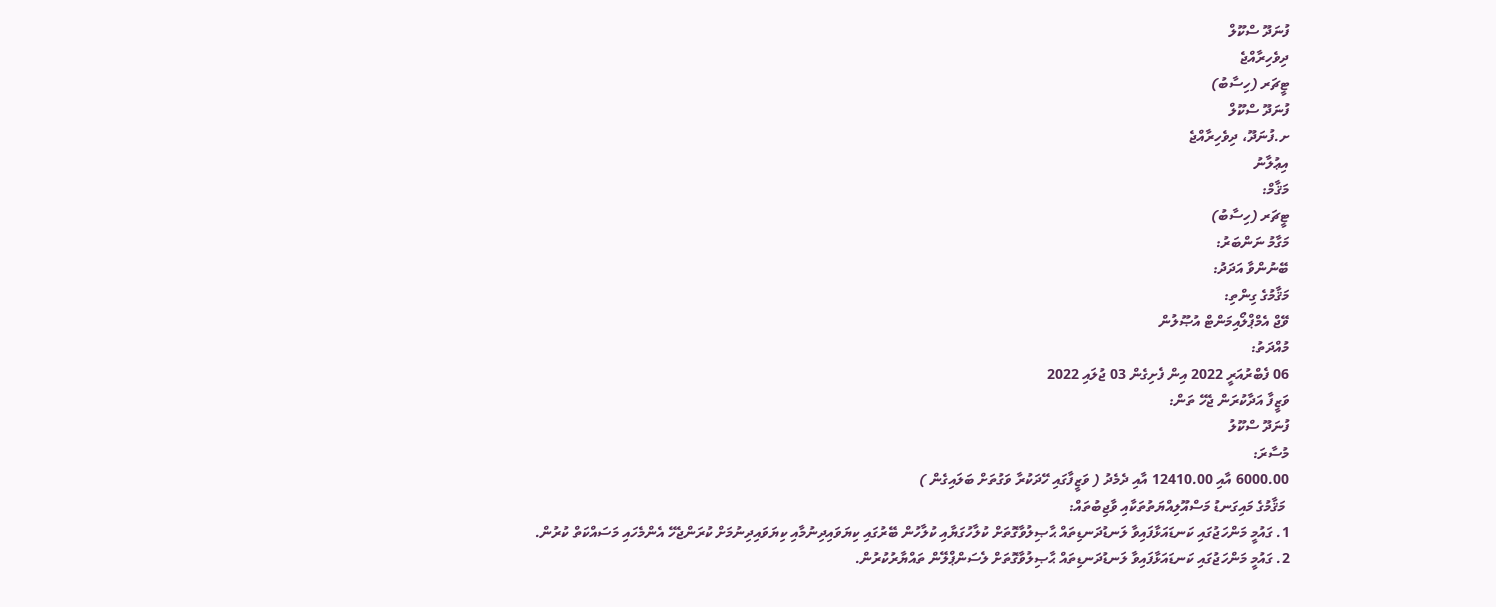ފުނަދޫ ސްކޫލް
ދިވެހިރާއްޖެ
ޓީޗަރ (ހިސާބު)
ފުނަދޫ ސްކޫލް
ށ.ފުނަދޫ، ދިވެހިރާއްޖެ
އިޢުލާނު
މަޤާމް:
ޓީޗަރ (ހިސާބު)
މަގާމު ނަންބަރު:
ބޭނުންވާ އަދަދު:
މަޤާމުގެ ގިންތި:
ވޭޖް އެމްޕްލޯއިމަންޓް އުޞޫލުން
މުއްދަތު:
06 ފެބްރުއަރީ 2022 އިން ފެށިގެން 03 ޖުލައި 2022
ވަޒީފާ އަދާކުރަން ޖެހޭ ތަން:
ފުނަދޫ ސްކޫލު
މުސާރަ:
6000.00 އާއި 12410.00 އާއި ދެމެދު ( ވަޒީފާގައި ހޭދަކުރާ ވަގުތަށް ބަލައިގެން )
 މަޤާމުގެ މައިގަނޑު މަސްއޫލިއްޔަތުތަކާއި ވާޖިބުތައް:
1. ގައުމީ މަންހަޖުގައި ކަނޑައަޅާފައިވާ ލަނޑުދަނޑިތައް ޙާޞިލުވާގޮތަށް ކުލާހުގަޔާއި ކުލާހުން ބޭރުގައި ކިޔަވައިދިނުމާއި ކިޔަވައިދިނުމަށް ކުރަންޖެހޭ އެންމެހައި މަސައްކަތް ކުރުން.
2. ގައުމީ މަންހަޖުގައި ކަނޑައަޅާފައިވާ ލަނޑުދަނޑިތައް ޙާޞިލުވާގޮތަށް ލެސަންޕްލޭން ތައްޔާރުކުރުން.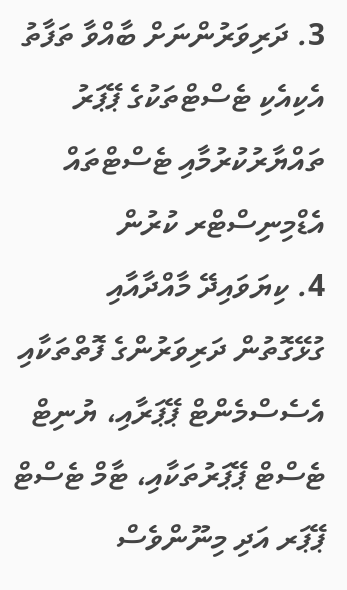3. ދަރިވަރުންނަށް ބާއްވާ ތަފާތު އެކިއެކި ޓެސްޓްތަކުގެ ޕޭޕަރު ތައްޔާރުކުރުމާއި ޓެސްޓްތައް އެޑްމިނިސްޓްރ ކުރުން
4. ކިޔަވައިދޭ މާއްދާއާއި ގުޅޭގޮތުން ދަރިވަރުންގެ ފޮތްތަކާއި އެސެސްމެންޓް ޕޭޕަރާއި، ޔުނިޓް ޓެސްޓް ޕޭޕަރުތަކާއި، ޓާމް ޓެސްޓް ޕޭޕަރ އަދި މިނޫންވެސް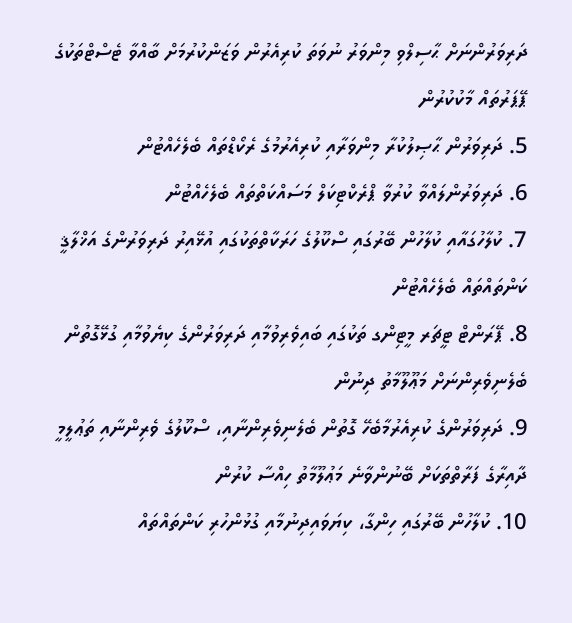ދަރިވަރުންނަށް ޙާސިލްވި މިންވަރު ނުވަތަ ކުރިއެރުން ވަޒަންކުރުމަށް ބާއްވާ ޓެސްޓްތަކުގެ ޕޭޕަރުތައް މާކުކުރުން
5. ދަރިވަރުން ޙާޞިލުކުރާ މިންވަރާއި ކުރިއެރުމުގެ ރެކޯޑްތައް ބެލެހެއްޓުން
6. ދަރިވަރުންލައްވާ ކުރުވާ ޕްރެކްޓިކަލް މަސައްކަތްތައް ބެލެހެއްޓުން
7. ކުލާހުގައާއި ކުލާހުން ބޭރުގައި ސްކޫލުގެ ހަރަކާތްތަކުގައި އުޅޭއިރު ދަރިވަރުންގެ އަޚްލާޤީ ކަންތައްތައް ބެލެހެއްޓުން
8. ޕޭރަންޓް ޓީޗަރ މީޓިންގ ތަކުގައި ބައިވެރިވުމާއި ދަރިވަރުންގެ ކިޔެވުމާއި ގުޅޭގޮތުން ބެލެނިވެރިންނަށް މަޢޫލޫމާތު ދިނުން
9. ދަރިވަރުންގެ ކުރިއެރުމާބެހޭ ގޮތުން ބެލެނިވެރިންނާއި، ސްކޫލުގެ ވެރިންނާއި ތަޢުލީމީ ދާއިރާގެ ފަރާތްތަކަށް ބޭނުންވާނެ މަޢުލޫމާތު ހިއްސާ ކުރުން
10. ކުލާހުން ބޭރުގައި ހިންގާ، ކިޔަވައިދިނުމާއި ގުޅުންހުރި ކަންތައްތައް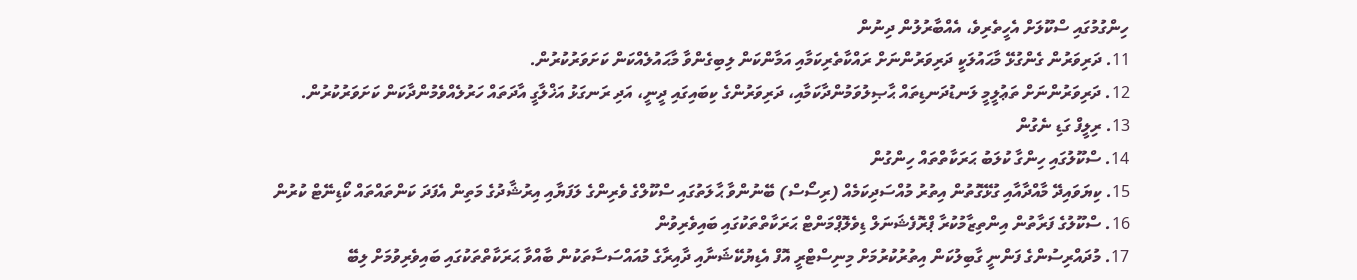ހިންގުމުގައި ސްކޫލަށް އެހީތެރިވެ، އެއްބާރުލުން ދިނުން
11. ދަރިވަރުން ގެންގުޅޭ މާޙައުލަކީ ދަރިވަރުންނަށް ރައްކާތެރިކަމާއި އަމާންކަން ލިބިގެންވާ މާޙައުލެއްކަން ކަށަވަރުކުރުން.
12. ދަރިވަރުންނަށް ތަޢުލީމީ ލަނޑުދަނޑިތައް ޙާޞިލުވަމުންދާކަމާއި، ދަރިވަރުންގެ ކިބައިގައި ދީނީ، އަދި ރަނގަޅު އަޚްލާގީ އާދަތައް ހަރުލެއްވެމުންދާކަން ކަށަވަރުކުރުން.
13. ރިލީފް ގަޑި ނެގުން
14. ސްކޫލުގައި ހިންގާ ކުލަބު ޙަރަކާތްތައް ހިންގުން
15. ކިޔަވައިދޭ މާއްދާއާއި ގުޅޭގޮތުން އިތުރު މުއްސަދިކަމެއް (ރިސޯސް) ބޭނުންވާ ޙާލަތުގައި ސްކޫލްގެ ވެރިންގެ ލަފަޔާއި އިރުޝާދުގެ މަތިން އެފަދަ ކަންތައްތައް ކޯޑިނޭޓް ކުރުން
16. ސްކޫލުގެ ފަރާތުން އިންތިޒާމުކުރާ ޕްރޮފެޝަނަލް ޑިވެލޮޕްމަންޓް ޙަރަކާތްތަކުގައި ބައިވެރިވުން
17. މުދައްރިސުންގެ ފަންނީ ގާބިލުކަން އިތުރުކުރުމަށް މިނިސްޓްރީ އޮފް އެޑިޔުކޭޝަނާއި ދާއިރާގެ މުއައްސަސާތަކުން ބާއްވާ ޙަރަކާތްތަކުގައި ބައިވެރިވުމަށް ލިބޭ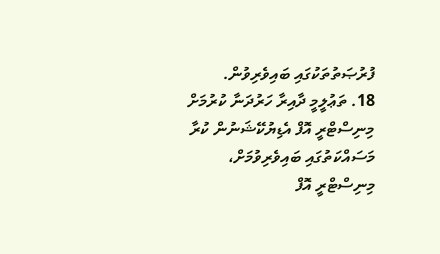ފުރުޞަތުތަކުގައި ބައިވެރިވުން.
18. ތަޢުލީމީ ދާއިރާ ހަރުދަނާ ކުރުމަށް މިނިސްޓްރީ އޮފް އެޑިޔުކޭޝަނުން ކުރާ މަސައްކަތުގައި ބައިވެރިވުމަށް، މިނިސްޓްރީ އޮފް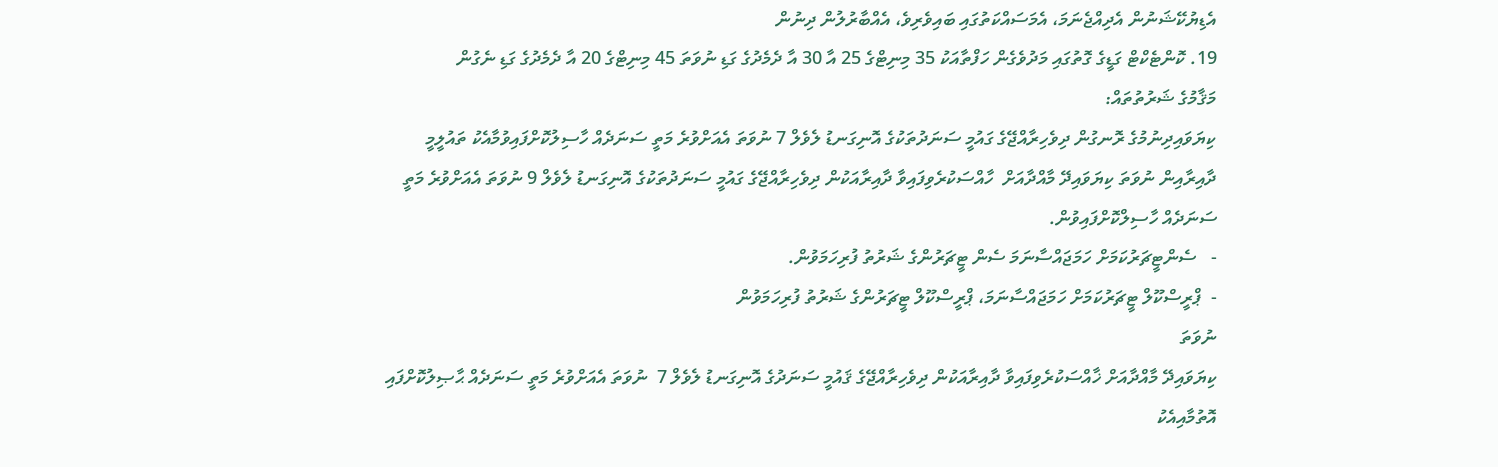އެޑިޔުކޭޝަނުން އެދިއްޖެނަމަ، އެމަސައްކަތުގައި ބައިވެރިވެ، އެއްބާރުލުން ދިނުން
19. ކޮންޓެކްޓް ގަޑީގެ ގޮތުގައި މަދުވެގެން ހަފްތާއަކު 35 މިނިޓްގެ 25 އާ 30 އާ ދެމެދުގެ ގަޑި ނުވަތަ 45 މިނިޓްގެ 20 އާ ދެމެދުގެ ގަޑި ނެގުން
މަޤާމުގެ ޝަރުތުތައް:
ކިޔަވައިދިނުމުގެ ރޮނގުން ދިވެހިރާއްޖޭގެ ގައުމީ ސަނަދުތަކުގެ އޮނިގަނޑު ލެވެލް 7 ނުވަތަ އެއަށްވުރެ މަތީ ސަނަދެއް ހާސިލުކޮށްފައިވުމާއެކު ތައުލީމީ ދާއިރާއިން ނުވަތަ ކިޔަވައިދޭ މާއްދާއަށް  ހާއްސަކުރެވިފައިވާ ދާއިރާއަކުން ދިވެހިރާއްޖޭގެ ގައުމީ ސަނަދުތަކުގެ އޮނިގަނޑު ލެވެލް 9 ނުވަތަ އެއަށްވުރެ މަތީ ސަނަދެއް ހާސިލްކޮށްފައިވުން.
-   ސެންޓީޗަރުކަމަށް ހަމަޖައްސާނަމަ ސެން ޓީޗަރުންގެ ޝަރުތު ފުރިހަމަވުން.
-  ޕްރީސްކޫލް ޓީޗަރުކަމަށް ހަމަޖައްސާނަމަ، ޕްރީސްކޫލް ޓީޗަރުންގެ ޝަރުތު ފުރިހަމަވުން
ނުވަތަ
ކިޔަވައިދޭ މާއްދާއަށް ޚާއްސަކުރެވިފައިވާ ދާއިރާއަކުން ދިވެހިރާއްޖޭގެ ޤައުމީ ސަނަދުގެ އޮނިގަނޑު ލެވެލް 7  ނުވަތަ އެއަށްވުރެ މަތީ ސަނަދެއް ޙާޞިލުކޮށްފައި އޮތުމާއިއެކު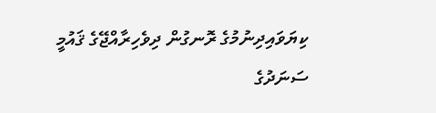ކިޔަވައިދިނުމުގެ ރޮނގުން ދިވެހިރާއްޖޭގެ ޤައުމީ ސަނަދުގެ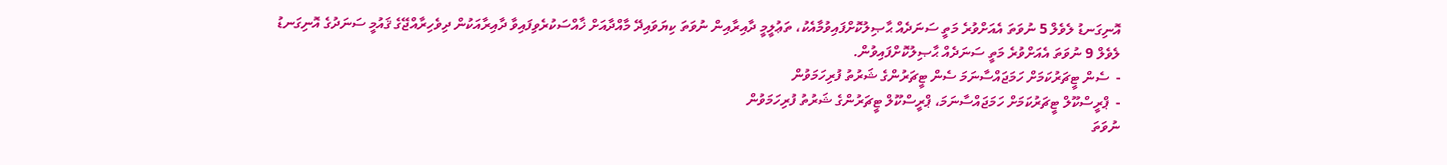އޮނިގަނޑު ލެވެލް 5 ނުވަތަ އެއަށްވުރެ މަތީ ސަނަދެއް ޙާޞިލުކޮށްފައިވުމާއެކު، ތަޢުލީމީ ދާއިރާއިން ނުވަތަ ކިޔަވައިދޭ މާއްދާއަށް ޚާއްސަކުރެވިފައިވާ ދާއިރާއަކުން ދިވެހިރާއްޖޭގެ ޤައުމީ ސަނަދުގެ އޮނިގަނޑު ލެވެލް 9 ނުވަތަ އެއަށްވުރެ މަތީ ސަނަދެއް ޙާޞިލުކޮށްފައިވުން.
-  ސެން ޓީޗަރުކަމަށް ހަމަޖައްސާނަމަ ސެން ޓީޗަރުންގެ ޝަރުތު ފުރިހަމަވުން
-  ޕްރީސްކޫލް ޓީޗަރުކަމަށް ހަމަޖައްސާނަމަ، ޕްރީސްކޫލް ޓީޗަރުންގެ ޝަރުތު ފުރިހަމަވުން
ނުވަތަ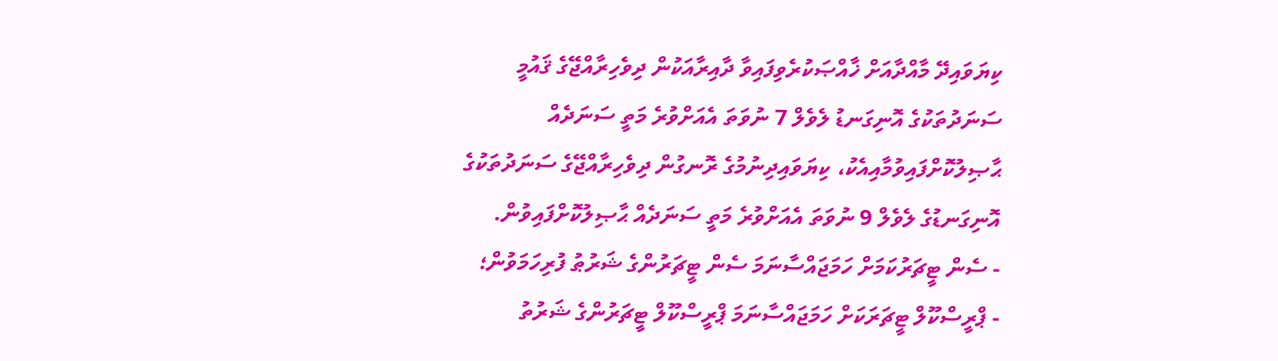ކިޔަވައިދޭ މާއްދާއަށް ޚާއްޞަކުރެވިފައިވާ ދާއިރާއަކުން ދިވެހިރާއްޖޭގެ ޤައުމީ ސަނަދުތަކުގެ އޮނިގަނޑު ލެވެލް 7 ނުވަތަ އެއަށްވުރެ މަތީ ސަނަދެއް ޙާޞިލުކޮށްފައިވުމާއިއެކު، ކިޔަވައިދިނުމުގެ ރޮނގުން ދިވެހިރާއްޖޭގެ ސަނަދުތަކުގެ އޮނިގަނޑުގެ ލެވެލް 9 ނުވަތަ އެއަށްވުރެ މަތީ ސަނަދެއް ޙާޞިލުކޮށްފައިވުން.
- ސެން ޓީޗަރުކަމަށް ހަމަޖައްސާނަމަ ސެން ޓީޗަރުންގެ ޝަރުޠު ފުރިހަމަވުން؛
- ޕްރީސްކޫލް ޓީޗަރަކަށް ހަމަޖައްސާނަމަ ޕްރީސްކޫލް ޓީޗަރުންގެ ޝަރުތު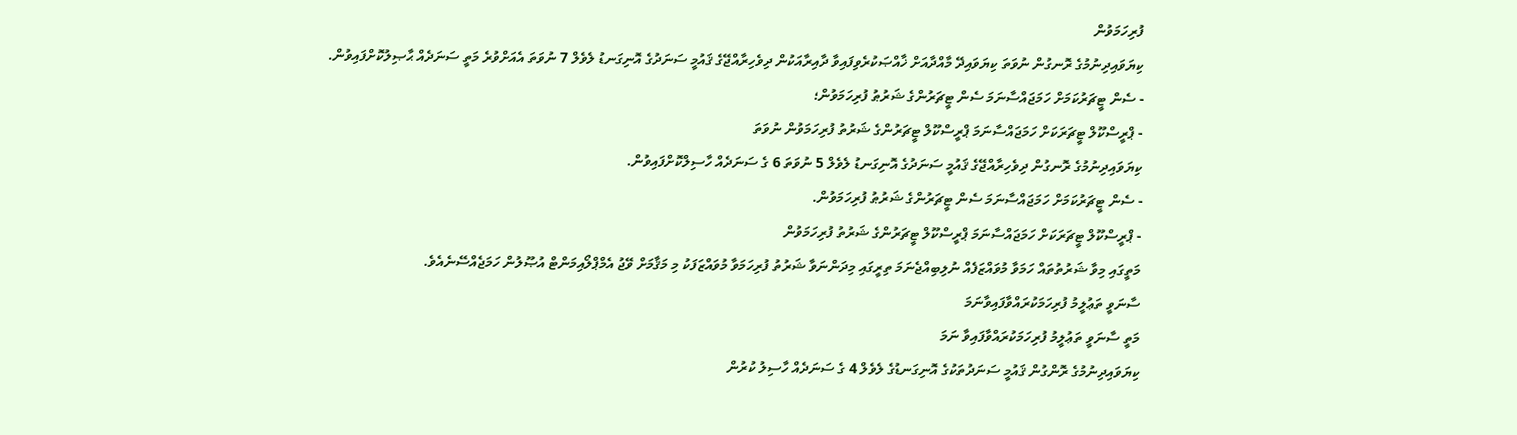ފުރިހަމަވުން
ކިޔަވައިދިނުމުގެ ރޮނގުން ނުވަތަ ކިޔަވައިދޭ މާއްދާއަށް ޚާއްޞަކުރެވިފައިވާ ދާއިރާއަކުން ދިވެހިރާއްޖޭގެ ޤައުމީ ސަނަދުގެ އޮނިގަނޑު ލެވެލް 7 ނުވަތަ އެއަށްވުރެ މަތީ ސަނަދެއް ޙާޞިލުކޮށްފައިވުން.
- ސެން ޓީޗަރުކަމަށް ހަމަޖައްސާނަމަ ސެން ޓީޗަރުންގެ ޝަރުޠު ފުރިހަމަވުން؛
- ޕްރީސްކޫލް ޓީޗަރަކަށް ހަމަޖައްސާނަމަ ޕްރީސްކޫލް ޓީޗަރުންގެ ޝަރުތު ފުރިހަމަވުން ނުވަތަ
ކިޔަވައިދިނުމުގެ ރޮނގުން ދިވެހިރާއްޖޭގެ ޤައުމީ ސަނަދުގެ އޮނިގަނޑު ލެވެލް 5 ނުވަތަ 6 ގެ ސަނަދެއް ހާސިލްކޮށްފައިވުން.
- ސެން ޓީޗަރުކަމަށް ހަމަޖައްސާނަމަ ސެން ޓީޗަރުންގެ ޝަރުޠު ފުރިހަމަވުން.
- ޕްރީސްކޫލް ޓީޗަރަކަށް ހަމަޖައްސާނަމަ ޕްރީސްކޫލް ޓީޗަރުންގެ ޝަރުތު ފުރިހަމަވުން
މަތީގައި މިވާ ޝަރުތުތައް ހަމަވާ މުވައްޒަފެއް ނުލިބިއްޖެނަމަ ތިރީގައި މިދަންނަވާ ޝަރުތު ފުރިހަމަވާ މުވައްޒަފަކު މި މަޤާމަށް ވޭޖު އެމްޕްލޯއިމަންޓް އުޞޫލުން ހަމަޖެއްސޭނެއެވެ.
ސާނަވީ ތަޢުލީމު ފުރިހަމަކުރައްވާފައިވާނަމަ
މަތީ ސާނަވީ ތަޢުލީމު ފުރިހަމަކުރައްވާފައިވާ ނަމަ
ކިޔަވައިދިނުމުގެ ރޮންގުން ޤައުމީ ސަނަދުތަކުގެ އޮނިގަނޑުގެ ލެވެލް 4 ގެ ސަނަދެއް ހާސިލު ކުރުން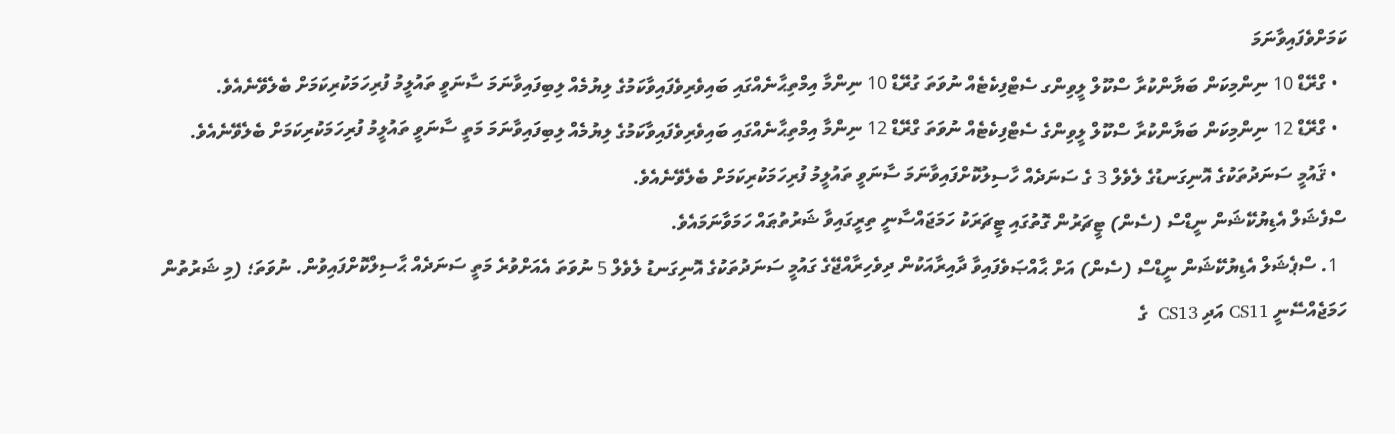ކަމަށްވެފައިވާނަމަ
  • ގްރޭޑް 10 ނިންމިކަން ބަޔާންކުރާ ސްކޫލް ލީވިންގ ސެޓްފިކެޓެއް ނުވަތަ ގުރޭޑް 10 ނިންމާ އިމްތިޙާނެއްގައި ބައިވެރިވެފައިވާކަމުގެ ލިޔުމެއް ލިބިފައިވާނަމަ ސާނަވީ ތައުލީމު ފުރިހަމަކުރިކަމަށް ބެލެވޭނެއެވެ.
  • ގްރޭޑް 12 ނިންމިކަން ބަޔާންކުރާ ސްކޫލް ލީވިންގެ ސެޓްފިކެޓެއް ނުވަތަ ގްރޭޑް 12 ނިންމާ އިމްތިޙާނެއްގައި ބައިވެރިވެފައިވާކަމުގެ ލިޔުމެއް ލިބިފައިވާނަމަ މަތީ ސާނަވީ ތައުލީމު ފުރިހަމަކުރިކަމަށް ބެލެވޭނެއެވެ.
  • ޤައުމީ ސަނަދުތަކުގެ އޮނިގަނޑުގެ ލެވެލް 3 ގެ ސަނަދެއް ހާސިލުކޮށްފައިވާނަމަ ސާނަވީ ތައުލީމު ފުރިހަމަކުރިކަމަށް ބެލެވޭނެއެވެ.
ސްފެޝަލް އެޑިޔުކޭޝަން ނީޑްސް (ސެން) ޓީޗަރުން ގޮތުގައި ޓީޗަރަކު ހަމަޖައްސާނީ ތިރީގައިވާ ޝަރުތުޠައް ހަމަވާނަމައެވެ.
  1. ސްޕެޝަލް އެޑިޔުކޭޝަން ނީޑްސް (ސެން) އަށް ޙާއްޞަވެފައިވާ ދާއިރާއަކުން ދިވެހިރާއްޖޭގެ ގައުމީ ސަނަދުތަކުގެ އޮނިގަނޑު ލެވެލް 5 ނުވަތަ އެއަށްވުރެ މަތީ ސަނަދެއް ޙާސިލްކޮށްފައިވުން. ނުވަތަ؛ (މި ޝަރުތުން ހަމަޖެއްސޭނީ CS11 އަދި CS13  ގެ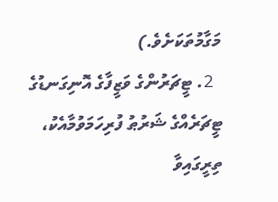މަގާމުތަކަށެވެ.)
  2. ޓީޗަރުންގެ ވަޒީފާގެ އޮނިގަނޑުގެ ޓީޗަރެއްގެ ޝަރުޠު ފުރިހަމަވުމާއެކު، ތިރީގައިވާ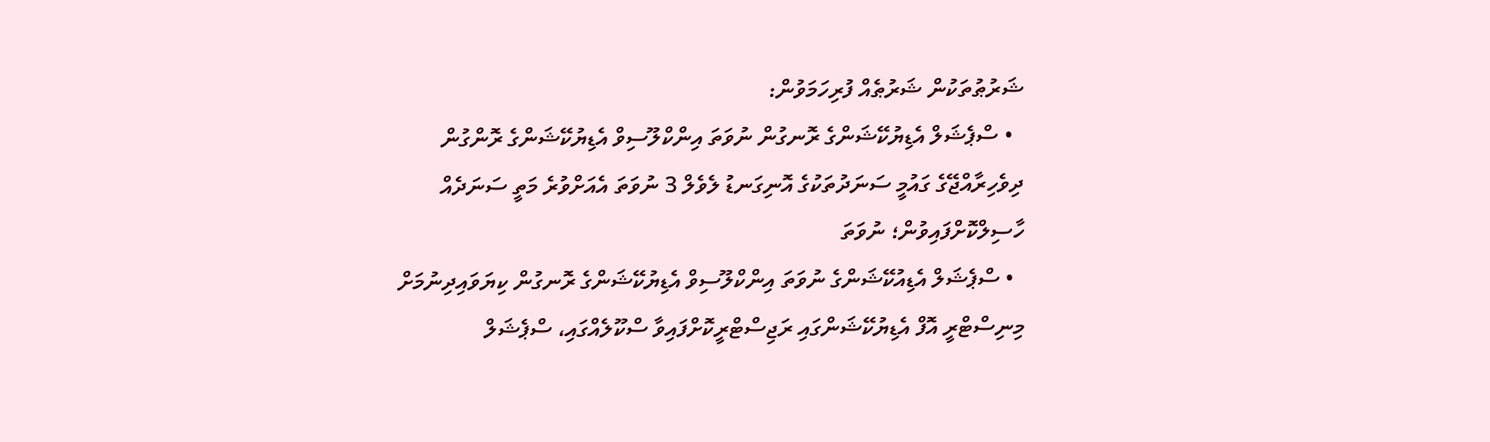ޝަރުޠުތަކުން ޝަރުޠެއް ފުރިހަމަވުން:
  • ސްޕެޝަލް އެޑިޔުކޭޝަންގެ ރޮނގުން ނުވަތަ އިންކްލޫސިވް އެޑިޔުކޭޝަންގެ ރޮންގުން ދިވެހިރާއްޖޭގެ ގައުމީ ސަނަދުތަކުގެ އޮނިގަނޑު ލެވެލް 3 ނުވަތަ އެއަށްވުރެ މަތީ ސަނަދެއް ހާސިލްކޮށްފައިވުން؛ ނުވަތަ
  • ސްޕެޝަލް އެޑިއުކޭޝަންގެ ނުވަތަ އިންކްލޫސިވް އެޑިޔުކޭޝަންގެ ރޮނގުން ކިޔަވައިދިނުމަށް މިނިސްޓްރީ އޮފް އެޑިޔުކޭޝަންގައި ރަޖިސްޓްރީކޮށްފައިވާ ސްކޫލެއްގައި، ސްޕެޝަލް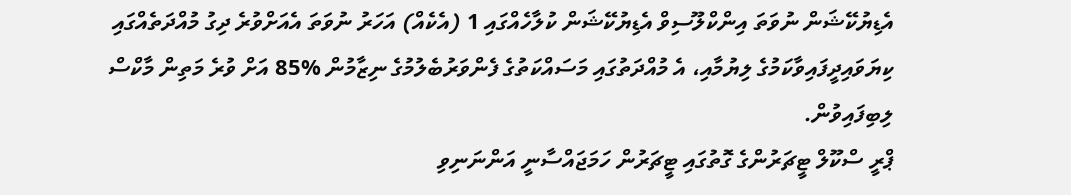އެޑިޔުކޭޝަން ނުވަތަ އިންކްލޫސިވް އެޑިޔުކޭޝަން ކުލާހެއްގައި 1 (އެކެއް) އަހަރު ނުވަތަ އެއަށްވުރެ ދިގު މުއްދަތެއްގައި ކިޔަވައިދީފައިވާކަމުގެ ލިޔުމާއި، އެ މުއްދަތުގައި މަސައްކަތުގެ ފެންވަރުބެލުމުގެ ނިޒާމުން %85 އަށް ވުރެ މަތިން މާކްސް ލިބިފައިވުން.
ޕްރީ ސްކޫލް ޓީޗަރުންގެ ގޮތުގައި ޓީޗަރުން ހަމަޖައްސާނީ އަންނަނިވި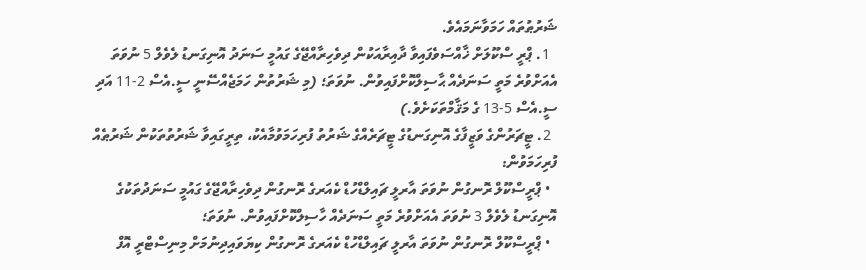ޝަރުޠުތައް ހަމަވާނަމައެވެ.
  1. ޕްރީ ސްކޫލަށް ޚާއްސަވެފައިވާ ދާއިރާއަކުން ދިވެހިރާއްޖޭގެ ގައުމީ ސަނަދު އޮނިގަނޑު ލެވެލް 5 ނުވަތަ އެއަށްވުރެ މަތީ ސަނަދެއް ޙާސިލްކޮށްފައިވުން. ނުވަތަ؛ (މި ޝަރުތުން ހަމަޖެއްސޭނީ ސީ.އެސް 2-11 އަދި ސީ.އެސް 5-13 ގެ މަޤާމްތަކަށެވެ.)
  2. ޓީޗަރުންގެ ވަޒީފާގެ އޮނިގަނޑުގެ ޓީޗަރެއްގެ ޝަރުތު ފުރިހަމަވުމާއެކު، ތިރީގައިވާ ޝަރުތުތަކުން ޝަރުޠެއް ފުރިހަމަވުން:
  • ޕްރީސްކޫލް ރޮނގުން ނުވަތަ އާރލީ ޗައިލްޑްހުޑް ކެއަރގެ ރޮނގުން ދިވެހިރާއްޖޭގެ ގައުމީ ސަނަދުތަކުގެ އޮނިގަނޑު ލެވެލް 3 ނުވަތަ އެއަށްވުރެ މަތީ ސަނަދެއް ހާސިލްކޮށްފައިވުން. ނުވަތަ؛
  • ޕްރީސްކޫލް ރޮނގުން ނުވަތަ އާރލީ ޗައިލްޑްހުޑް ކެއަރގެ ރޮނގުން ކިޔަވައިދިނުމަށް މިނިސްޓްރީ އޮފް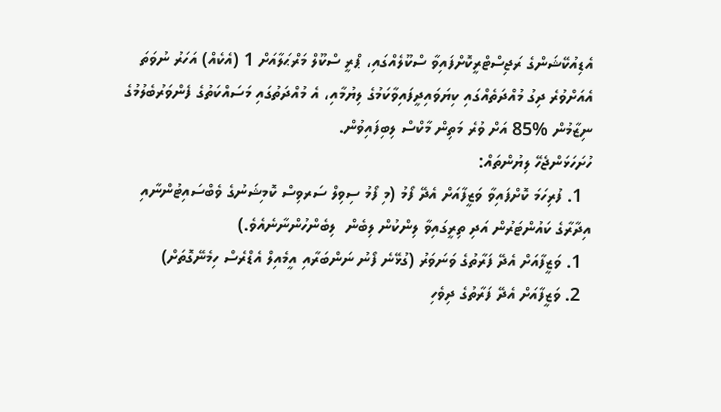އެޑިއުކޭޝަންގެ ރަޖިސްޓްރީކޮށްފައިވާ ސްކޫލެއްގައި، ޕްރީ ސްކޫލް މަރްޙަލާއަށް 1 (އެކެއް) އަހަރު ނުވަތަ އެއަށްވުރެ ދިގު މުއްދަތެއްގައި ކިޔަވައިދީފައިވާކަމުގެ ލިޔުމާއި، އެ މުއްދަތުގައި މަސައްކަތުގެ ފެންވަރުބެލުމުގެ ނިޒާމުން %85 އަށް ވުރެ މަތިން މާކްސް ލިބިފައިވުން.
ހުށަހަޅަންޖެހޭ ލިޔުންތައް:
  1. ފުރިހަމަ ކޮށްފައިވާ ވަޒީފާއަށް އެދޭ ފޯމު (މި ފޯމު ސިވިލް ސަރވިސް ކޮމިޝަނުގެ ވެބްސައިޓުންނާއި އިދާރާގެ ކައުންޓަރުން އަދި ތިރީގައިވާ ލިންކުން ލިބެން  ލިބެންހުންނާނެއެވެ.)
  1. ވަޒީފާއަށް އެދޭ ފަރާތުގެ ވަނަވަރު (ގުޅޭނެ ފޯނު ނަންބަރާއި އީމެއިލް އެޑްރެސް ހިމެނޭގޮތަށް)
  2. ވަޒީފާއަށް އެދޭ ފަރާތުގެ ދިވެހި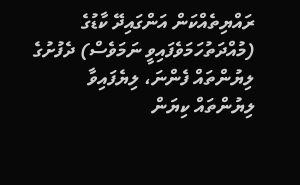ރައްޔިތެއްކަން އަންގައިދޭ ކާޑުގެ (މުއްދަތުހަމަވެފައިވީ ނަމަވެސް) ދެފުށުގެ ލިޔުންތައް ފެންނަ، ލިޔެފައިވާ ލިޔުންތައް ކިޔަން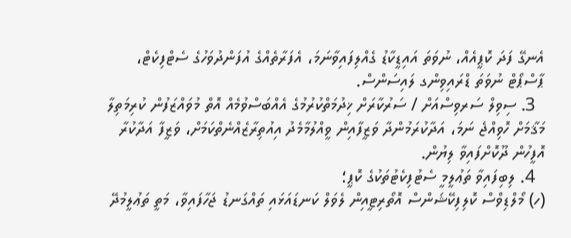އެނގޭ ފަދަ ކޮޕީއެއް، ނުވަތަ އައިޑީކާޑު ގެއްލިފައިވާނަމަ، އެފަރާތެއްގެ އުފަންދުވަހުގެ ސެޓްފިކެޓް، ޕާސްޕޯޓް ނުވަތަ ޑްރައިވިންގ ލައިސަންސް.
  3. ސިވިލް ސަރވިސްއަށް / ސަރުކާރަށް ޚިދުމަތްކުރުމުގެ އެއްބަސްވުމެއް އޮތް މުވައްޒަފުން ކުރިމަތިލާ މަޤާމަށް ހޮވިއްޖެ ނަމަ، އަދާކުރަމުންދާ ވަޒީފާއިން ވީއްލުމާމެދު އިއުތިރާޒެއްނެތްކަމަށް، ވަޒީފާ އަދާކުރާ އޮފީހުން ދޫކޮށްފައިވާ ލިޔުން.
  4. ލިބިފައިވާ ތަޢުލީމީ ސެޓުފިކެޓުތަކުގެ ކޮޕީ؛
(ހ) މޯލްޑިވްސް ކޮލިފިކޭޝަންސް އޮތޯރިޓީއިން ލެވަލް ކަނޑައަޅައި ތައްގަނޑު ޖަހާފައިވާ، މަތީ ތަޢުލީމުދޭ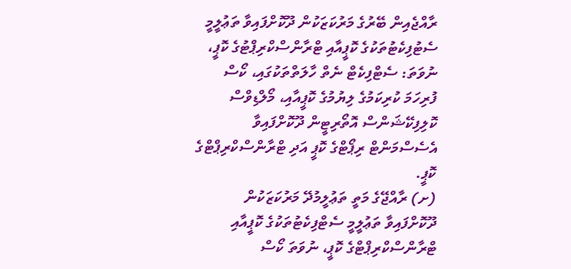ރާއްޖެއިން ބޭރުގެ މަރުކަޒަކުން ދޫކޮށްފައިވާ ތަޢުލީމީ ސެޓުފިކެޓުތަކުގެ ކޮޕީއާއި ޓްރާންސްކްރިޕްޓުގެ ކޮޕީ، ނުވަތަ: ސެޓްފިކެޓް ނެތް ހާލަތްތަކުގައި، ކޯސް ފުރިހަމަ ކުރިކަމުގެ ލިޔުމުގެ ކޮޕީއާއި، މޯލްޑިވްސް ކޮލިފިކޭޝަންސް އޮތޯރިޓީން ދޫކޮށްފައިވާ އެސެސްމަންޓް ރިޕޯޓްގެ ކޮޕީ އަދި ޓްރާންސްކްރިޕްޓްގެ ކޮޕީ.
(ށ) ރާއްޖޭގެ މަތީ ތަޢުލީމުދޭ މަރުކަޒަކުން ދޫކޮށްފައިވާ ތަޢުލީމީ ސެޓްފިކެޓުތަކުގެ ކޮޕީއާއި ޓްރާންސްކްރިޕްޓްގެ ކޮޕީ، ނުވަތަ ކޯސް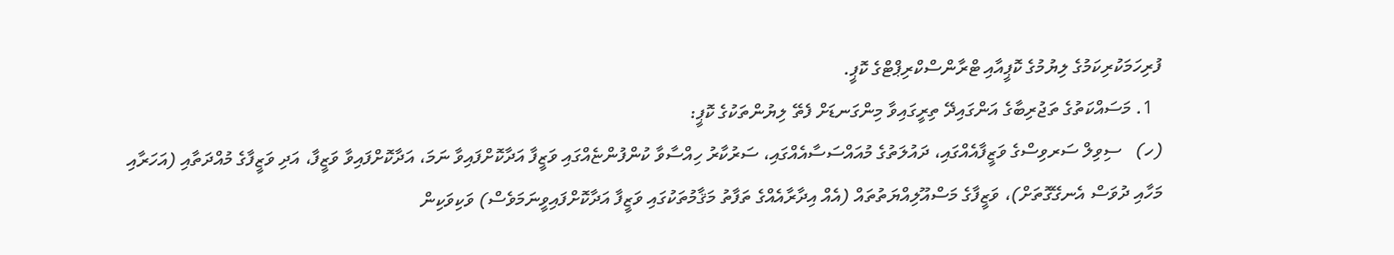ފުރިހަމަކުރިކަމުގެ ލިޔުމުގެ ކޮޕީއާއި ޓްރާންސްކްރިޕްޓްގެ ކޮޕީ.
  1. މަސައްކަތުގެ ތަޖުރިބާގެ އަންގައިދޭ ތިރީގައިވާ މިންގަނޑަށް ފެތޭ ލިޔުންތަކުގެ ކޮޕީ:
(ހ)   ސިވިލް ސަރވިސްގެ ވަޒީފާއެއްގައި، ދައުލަތުގެ މުއައްސަސާއެއްގައި، ސަރުކާރު ހިއްސާވާ ކުންފުންޏެއްގައި ވަޒީފާ އަދާކޮށްފައިވާ ނަމަ، އަދާކޮށްފައިވާ ވަޒީފާ، އަދި ވަޒީފާގެ މުއްދަތާއި (އަހަރާއި މަހާއި ދުވަސް އެނގޭގޮތަށް)، ވަޒީފާގެ މަސްއޫލިއްޔަތުތައް (އެއް އިދާރާއެއްގެ ތަފާތު މަޤާމުތަކުގައި ވަޒީފާ އަދާކޮށްފައިވީނަމަވެސް) ވަކިވަކިން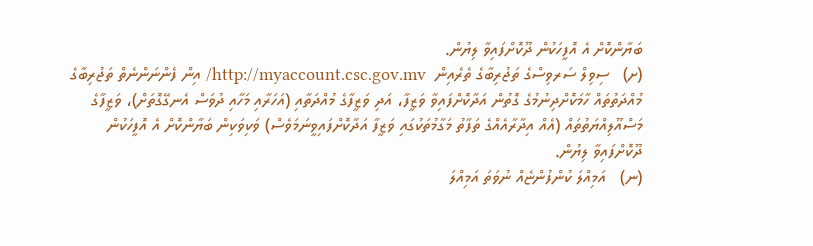ބަޔާންކޮށް އެ އޮފީހަކުން ދޫކޮށްފައިވާ ލިޔުން.
(ށ)   ސިވިލް ސަރވިސްގެ ތަޖުރިބާގެ ތެރެއިން  http://myaccount.csc.gov.mv/ އިން ފެންނަންނެތް ތަޖުރިބާގެ މުއްދަތުތައް ހާމަކޮށްދިނުމުގެ ގޮތުން އަދާކޮށްފައިވާ ވަޒީފާ، އަދި ވަޒީފާގެ މުއްދަތާއި (އަހަރާއި މަހާއި ދުވަސް އެނގޭގޮތަށް)، ވަޒީފާގެ މަސްއޫލިއްޔަތުތައް (އެއް އިދާރާއެއްގެ ތަފާތު މަގާމުތަކުގައި ވަޒީފާ އަދާކޮށްފައިވީނަމަވެސް) ވަކިވަކިން ބަޔާންކޮށް އެ އޮފީހަކުން ދޫކޮށްފައިވާ ލިޔުން.
(ނ)   އަމިއްލަ ކުންފުންޏެއް ނުވަތަ އަމިއްލަ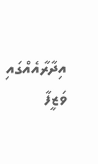އިދާރާއެއްގައި ވަޒީފާ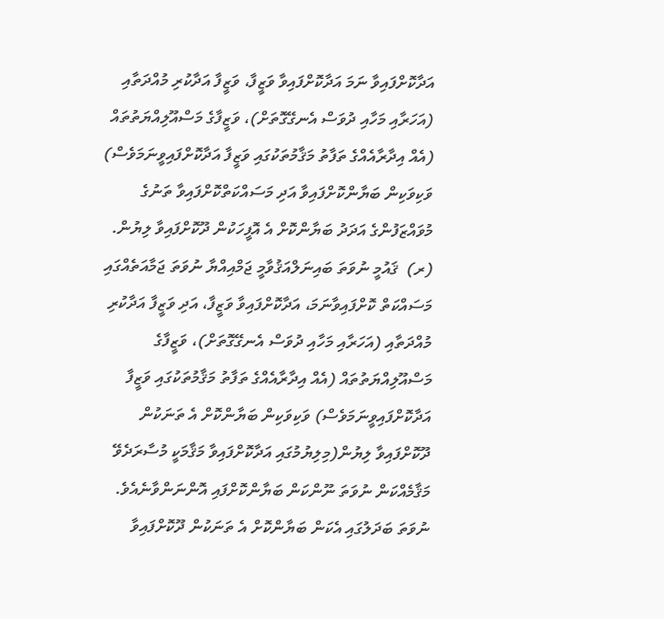އަދާކޮށްފައިވާ ނަމަ އަދާކޮށްފައިވާ ވަޒީފާ، ވަޒީފާ އަދާކުރި މުއްދަތާއި (އަހަރާއި މަހާއި ދުވަސް އެނގޭގޮތަށް)، ވަޒީފާގެ މަސްއޫލިއްޔަތުތައް (އެއް އިދާރާއެއްގެ ތަފާތު މަޤާމުތަކުގައި ވަޒީފާ އަދާކޮށްފައިވީނަމަވެސް) ވަކިވަކިން ބަޔާންކޮށްފައިވާ އަދި މަސައްކަތްކޮށްފައިވާ ތަނުގެ މުވައްޒަފުންގެ އަދަދު ބަޔާންކޮށް އެ އޮފީހަކުން ދޫކޮށްފައިވާ ލިޔުން.
(ރ)  ޤައުމީ ނުވަތަ ބައިނަލްއަޤުވާމީ ޖަމްއިއްޔާ ނުވަތަ ޖަމާއަތެއްގައި މަސައްކަތް ކޮށްފައިވާނަމަ، އަދާކޮށްފައިވާ ވަޒީފާ، އަދި ވަޒީފާ އަދާކުރި މުއްދަތާއި (އަހަރާއި މަހާއި ދުވަސް އެނގޭގޮތަށް)، ވަޒީފާގެ މަސްއޫލިއްޔަތުތައް (އެއް އިދާރާއެއްގެ ތަފާތު މަޤާމުތަކުގައި ވަޒީފާ އަދާކޮށްފައިވީނަމަވެސް) ވަކިވަކިން ބަޔާންކޮށް އެ ތަނަކުން ދޫކޮށްފައިވާ ލިޔުން(މިލިޔުމުގައި އަދާކޮށްފައިވާ މަޤާމަކީ މުސާރަދެވޭ މަޤާމެއްކަން ނުވަތަ ނޫންކަން ބަޔާންކޮށްފައި އޮންނަންވާނެއެވެ. ނުވަތަ ބަދަލުގައި އެކަން ބަޔާންކޮށް އެ ތަނަކުން ދޫކޮށްފައިވާ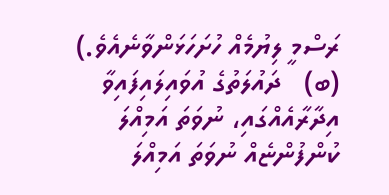ރަސްމީ ލިޔުމެއް ހުށަހަޅަންވާނެއެވެ.)
(ބ)   ދައުލަތުގެ އުވައިލައިފައިވާ އިދާރާއެއްގައި، ނުވަތަ އަމިއްލަ ކުންފުންޏެއް ނުވަތަ އަމިއްލަ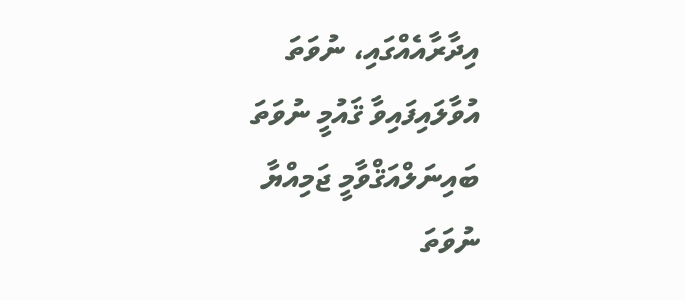އިދާރާއެއްގައި، ނުވަތަ އުވާލައިފައިވާ ޤައުމީ ނުވަތަ ބައިނަލްއަޤްވާމީ ޖަމިއްޔާ ނުވަތަ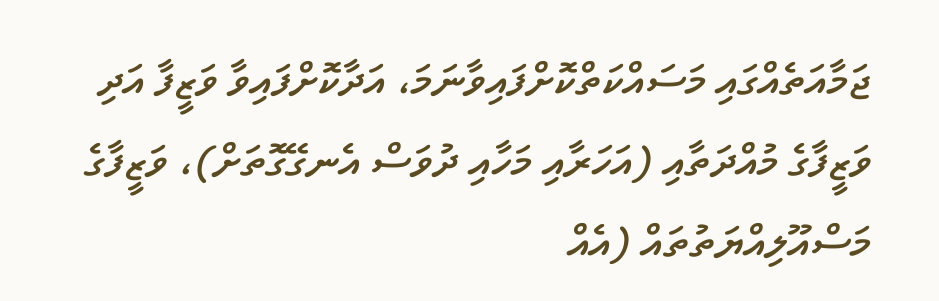ޖަމާއަތެއްގައި މަސައްކަތްކޮށްފައިވާނަމަ، އަދާކޮށްފައިވާ ވަޒީފާ އަދި ވަޒީފާގެ މުއްދަތާއި (އަހަރާއި މަހާއި ދުވަސް އެނގޭގޮތަށް)، ވަޒީފާގެ މަސްއޫލިއްޔަތުތައް (އެއް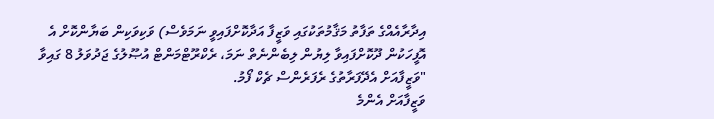އިދާރާއެއްގެ ތަފާތު މަޤާމުތަކުގައި ވަޒީފާ އަދާކޮށްފައިވީ ނަމަވެސް) ވަކިވަކިން ބަޔާންކޮށް އެ އޮފީހަކުން ދޫކޮށްފައިވާ ލިޔުން ލިބެންނެތް ނަމަ، ރެކްރޫޓްމަންޓް އުޞޫލުގެ ޖަދުވަލު 8 ގައިވާ "ވަޒީފާއަށް އެދޭފަރާތުގެ ރެފަރެންސް ޗެކް ފޯމު.
ވަޒީފާއަށް އެންމެ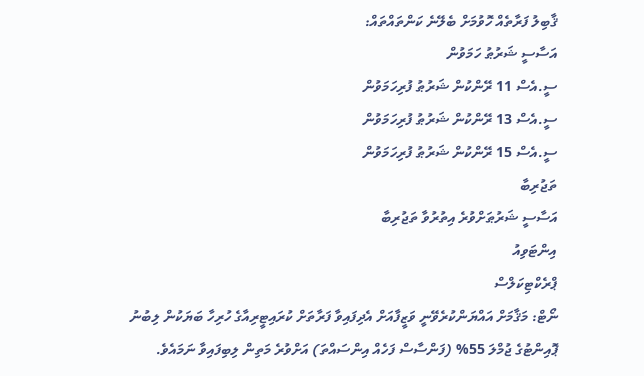ޤާބިލު ފަރާތެއް ހޮވުމަށް ބެލޭނެ ކަންތައްތައް:
އަސާސީ ޝަރުޠު ހަމަވުން
ސީ.އެސް 11 ރޭންކުން ޝަރުޠު ފުރިހަމަވުން
ސީ.އެސް 13 ރޭންކުން ޝަރުޠު ފުރިހަމަވުން
ސީ.އެސް 15 ރޭންކުން ޝަރުޠު ފުރިހަމަވުން
ތަޖުރިބާ
އަސާސީ ޝަރުޠަށްވުރެ އިތުރުވާ ތަޖުރިބާ
އިންޓަވިއު
ޕްރެކްޓިކަލްސް
ނޯޓް: މަޤާމަށް އައްޔަންކުރެވޭނީ ވަޒީފާއަށް އެދިފައިވާ ފަރާތަށް ކުރައިޓީރިއާގެ ހުރިހާ ބަޔަކުން ލިބުނު ޕޮއިންޓުގެ ޖުމްލަ 55% (ފަންސާސް ފަހެއް އިންސައްތަ) އަށްވުރެ މަތިން ލިބިފައިވާ ނަމައެވެ.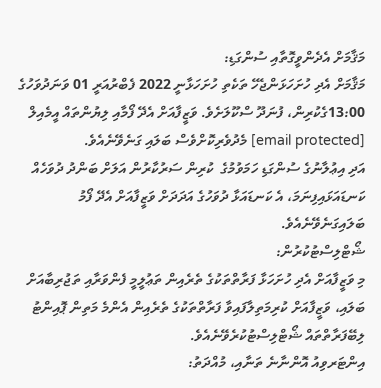މަޤާމަށް އެދެންވީގޮތާއި ސުންގަޑި:
މަޤާމަށް އެދި ހުށަހަޅަންޖެހޭ ތަކެތި ހުށަހަޅާނީ 2022 ފެބްރުއަރީ 01 ވަނަދުވަހުގެ 13:00ގެކުރިން، ފުނަދޫ ސްކޫލަށެވެ. ވަޒީފާއަށް އެދޭ ފޯމާއި ލިޔުންތައް އީމެއިލް [email protected] މެދުވެރިކޮށްވެސް ބަލައި ގަނެވޭނެއެވެ.
އަދި އިޢުލާނުގެ ސުންގަޑި ހަމަވުމުގެ  ކުރިން ސަރުކާރުން އަލަށް ބަންދު ދުވަހެއް ކަނޑައަޅައިފިނަމަ، އެ ކަނޑައަޅާ ދުވަހުގެ އަދަދަށް ވަޒީފާއަށް އެދޭ ފޯމު ބަލައިގަނެވޭނެއެވެ.
ޝޯޓްލިސްޓުކުރުން:
މި ވަޒީފާއަށް އެދި ހުށަހަޅާ ފަރާތްތަކުގެ ތެރެއިން ތަޢުލީމީ ފެންވަރާއި ތަޖުރިބާއަށް ބަލައި، ވަޒީފާއަށް ކުރިމަތިލާފައިވާ ފަރާތްތަކުގެ ތެރެއިން އެންމެ މަތިން ޕޮއިންޓު ލިބޭފަރާތްތައް ޝޯޓްލިސްޓުކުރެވޭނެއެވެ.
އިންޓަރވިއު އޮންނާނެ ތަނާއި، މުއްދަތު: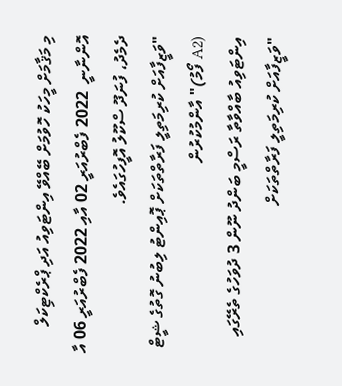މި މަޤާމަށް މީހަކު ހޮވުމަށް ބޭއްވޭ އިންޓަވިއު އަދި ޕްރެކްޓިކަލް އޮންނާނީ  2022 ފެބްރުއަރީ 02 އާއި 2022 ފެބްރުއަރީ 06 އާ ދެމެދު، ފުނަދޫ ސްކޫލު އޮފީހުގައެވެ.
"ވަޒީފާއަށް ކުރިމަތިލީ ފަރާތްތަކަށް ޕޮއިންޓު ލިބުނު ގޮތުގެ ޝީޓް (A2 ފޯމު)" އާންމުކުރުން
އިންޓަވިއު ބާއްވާތާ ރަސްމީ ބަންދު ނޫން 3 ދުވަހުގެ ތެރޭގައި "ވަޒީފާއަށް ކުރިމަތިލީ ފަރާތްތަކަށް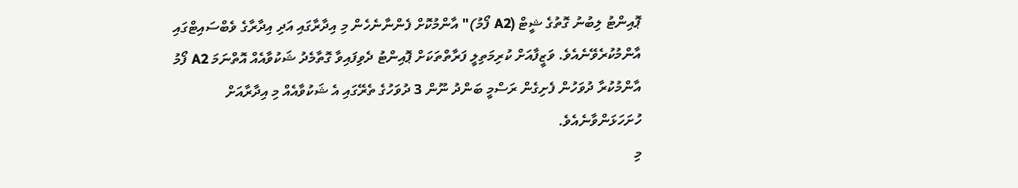ޕޮއިންޓު ލިބުނު ގޮތުގެ ޝީޓް (A2 ފޯމު)" އާންމުކޮށް ފެންނާނެހެން މި އިދާރާގައި އަދި އިދާރާގެ ވެބްސައިޓްގައި އާންމުކުރެވޭނެއެވެ. ވަޒީފާއަށް ކުރިމަތިލީ ފަރާތްތަކަށް ޕޮއިންޓު ދެވިފައިވާ ގޮތާމެދު ޝަކުވާއެއް އޮތްނަމަ A2 ފޯމު އާންމުކުރާ ދުވަހުން ފެށިގެން ރަސްމީ ބަންދު ނޫން 3 ދުވަހުގެ ތެރޭގައި އެ ޝަކުވާއެއް މި އިދާރާއަށް ހުށަހަޅަންވާނެއެވެ.
މި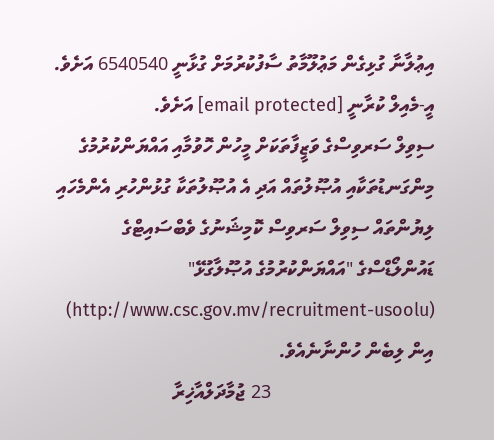އިޢުލާނާ ގުޅިގެން މަޢުލޫމާތު ސާފުކުރުމަށް ގުޅާނީ 6540540 އަށެވެ. އީ-މެއިލް ކުރާނީ [email protected] އަށެވެ.
ސިވިލް ސަރވިސްގެ ވަޒީފާތަކަށް މީހުން ހޮވުމާއި އައްޔަންކުރުމުގެ މިންގަނޑުތަކާއި އުޞޫލުތައް އަދި އެ އުޞޫލުތަކާ ގުޅުންހުރި އެންމެހައި ލިޔުންތައް ސިވިލް ސަރވިސް ކޮމިޝަނުގެ ވެބްސައިޓްގެ ޑައުންލޯޑްސްގެ "އައްޔަންކުރުމުގެ އުޞޫލާގުޅޭ" (http://www.csc.gov.mv/recruitment-usoolu) އިން ލިބެން ހުންނާނެއެވެ.
                                   23 ޖުމާދަލްއާޚިރާ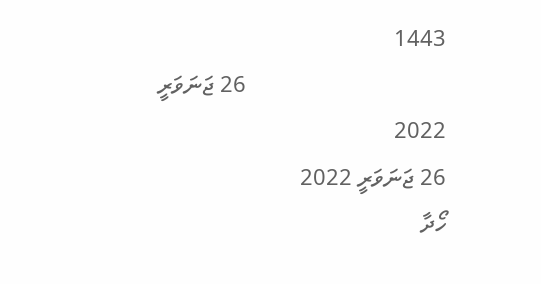1443
                                   26 ޖަނަވަރީ 2022
26 ޖަނަވަރީ 2022
ހޯދާ